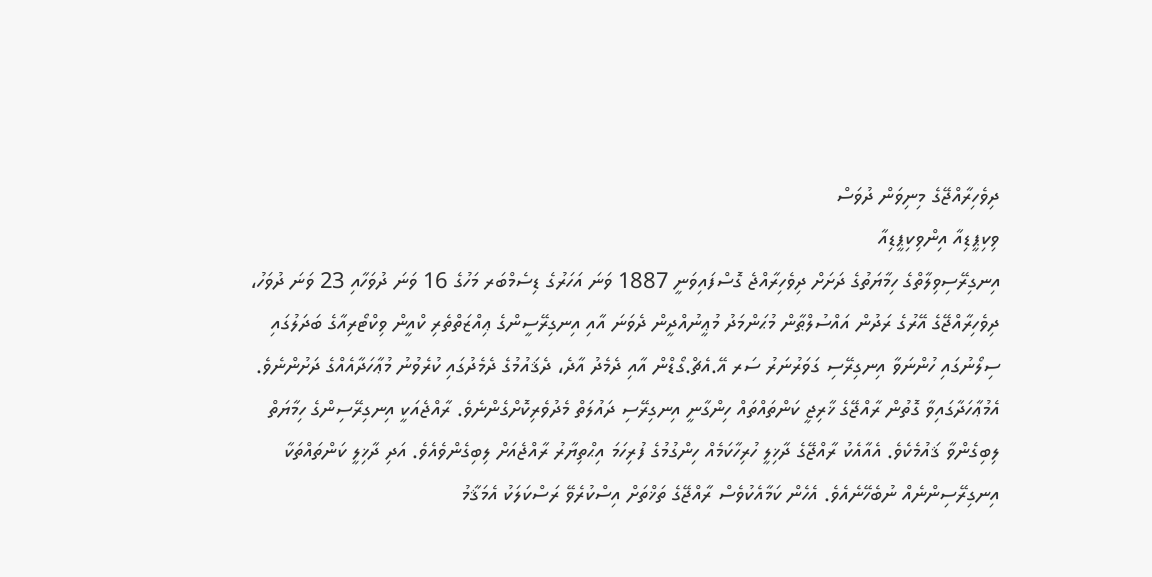ދިވެހިރާއްޖޭގެ މިނިވަން ދުވަސް
ވިކިޕީޑިއާ އިންވިކިޕީޑިއާ
އިނގިރޭސިވިލާތްގެ ހިމާޔަތުގެ ދަށަށް ދިވެހިރާއްޖެ ގޮސްފައިވަނީ 1887 ވަނަ އަހަރުގެ ޑިސެމްބަރ މަހުގެ 16 ވަނަ ދުވަހާއި 23 ވަނަ ދުވަހު، ދިވެހިރާއްޖޭގެ އޭރުގެ ރަދުން އައްސުލްޠާން މުޙަންމަދު މުޢީނުއްދީން ދެވަނަ އާއި އިނގިރޭސީންގެ ޢިއްޒަތްތެރި ކްއީން ވިކްޓޯރިއާގެ ބަދަލުގައި ސިލޯނުގައި ހުންނަވާ އިނގިރޭސި ގަވަރުނަރު ސަރ އޭ.އެޗް.ގޯޑްން އާއި ދެމެދު އާދެ، ދެޤައުމުގެ ދެމެދުގައި ކުރެވުނު މުޢާހަދާއެއްގެ ދަށުންނެވެ. އެމުޢާހަދާގައިވާ ގޮތުން ރާއްޖޭގެ ޚާރިޖީ ކަންތައްތައް ހިންގާނީ އިނގިރޭސި ދައުލަތް މެދުވެރިކޮށްގެންނެވެ. ރާއްޖެއަކީ އިނގިރޭސިންގެ ހިމާޔަތް ލިބިގެންވާ ޤައުމެކެވެ. އެއާއެކު ރާއްޖޭގެ ދާޚިލީ ހުރިހާކަމެއް ހިންގުމުގެ ފުރިހަމަ އިޙްތިޔާރު ރާއްޖެއަށް ލިބިގެންވެއެވެ. އަދި ދާޚިލީ ކަންތައްތަކާ އިނގިރޭސިންނެއް ނުބެހޭނެއެވެ. އެހެން ކަމާއެކުވެސް ރާއްޖޭގެ ތަޚްތަށް އިސްކުރެވޭ ރަސްކަލަކު އެމަޤާމު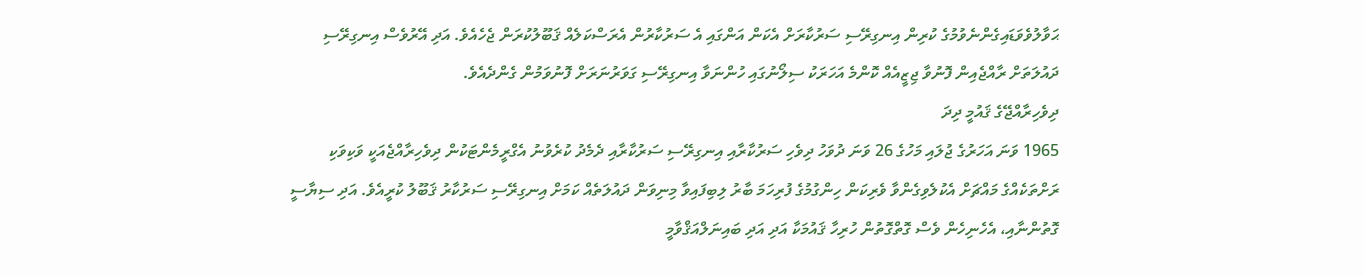ޙަވާލުވެވަޑައިގެންނެވުމުގެ ކުރިން އިނގިރޭސި ސަރުކާރަށް އެކަން އަންގައި އެ ސަރުކާރުން އެރަސްކަލެއް ޤަބޫލުކުރަން ޖެހެއެވެ. އަދި އޭރުވެސް އިނގިރޭސި ދައުލަތަށް ރާއްޖެއިން ފޮނުވާ ޖިޒީއެއް ކޮންމެ އަހަރަކު ސިލޯނުގައި ހުންނަވާ އިނގިރޭސި ގަވަރުނަރަށް ފޮނުވަމުން ގެންދެއެވެ.
ދިވެހިރާއްޖޭގެ ޤައުމީ ދިދަ
1965 ވަނަ އަހަރުގެ ޖުލައި މަހުގެ 26 ވަނަ ދުވަހު ދިވެހި ސަރުކާރާއި އިނގިރޭސި ސަރުކާރާއި ދެމެދު ކުރެވުނު އެގްރީމެންޓަކުން ދިވެހިރާއްޖެއަކީ ވަކިވަކި ރަށްތަކެއްގެ މައްޗަށް އެކުލެވިގެންވާ ވެރިކަން ހިންގުމުގެ ފުރިހަމަ ބާރު ލިބިފައިވާ މިނިވަން ދައުލަތެއް ކަމަށް އިނގިރޭސި ސަރުކާރު ޤަބޫލު ކުރީއެވެ. އަދި ސިޔާސީ ގޮތުންނާއި، އެހެނިހެން ވެސް ގޮތްގޮތުން ހުރިހާ ޤައުމަކާ އަދި އަދި ބައިނަލްއަޤްވާމީ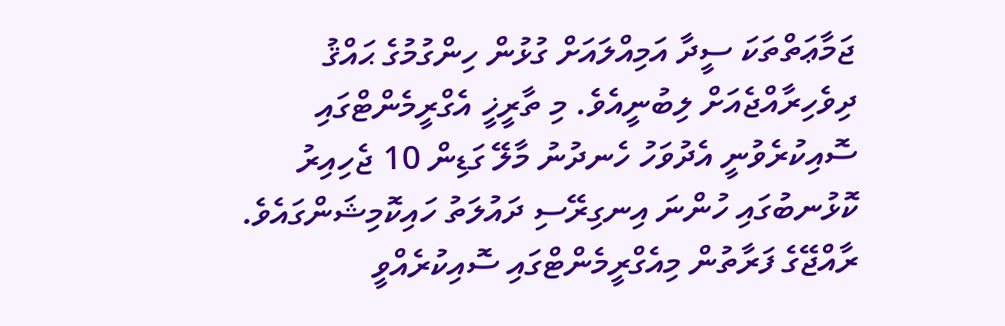ޖަމާޢަތްތަކަ ސީދާ އަމިއްލައަށް ގުޅުން ހިންގުމުގެ ޙައްޤު ދިވެހިރާއްޖެއަށް ލިބުނީއެވެ. މި ތާރީޚީ އެގްރީމެންޓްގައި ސޮއިކުރެވުނީ އެދުވަހު ހެނދުނު މާލޭ ގަޑިން 10 ޖެހިއިރު ކޮޅުނބުގައި ހުންނަ އިނގިރޭސި ދައުލަތު ހައިކޮމިޝަންގައެވެ. ރާއްޖޭގެ ފަރާތުން މިއެގްރީމެންޓްގައި ސޮއިކުރެއްވީ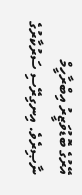އޭރުގެ ބޮޑުވަޒީރު އިބްރާހީމް ނާޞިރެވެ. އިނގިރޭސި ސަރުކާރުގެ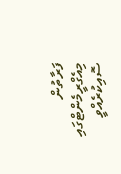ފަރާތުން މިއެގްރީމެންޓްގައި ސޮއިކުރެއްވީ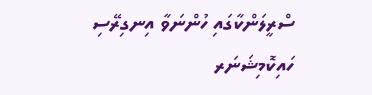ސްރީލަންކާގައި ހުންނަވާ އިނގިރޭސި ހައިކޮމިޝަނަރ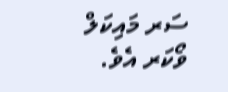ސަރ މައިކަލް ވޯކަރ އެވެ.